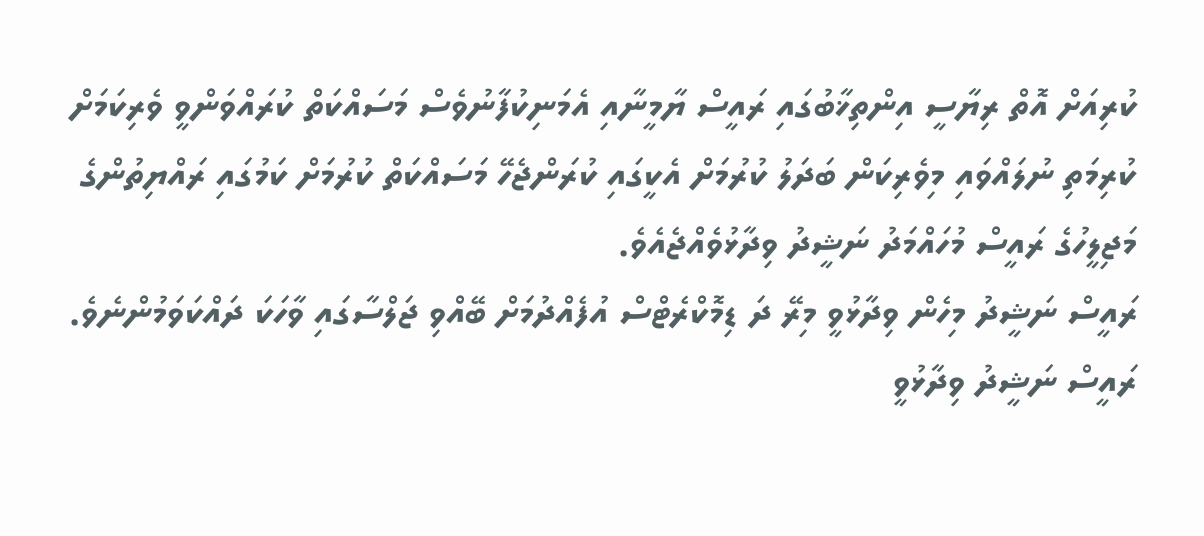ކުރިއަށް އޮތް ރިޔާސީ އިންތިޚާބުގައި ރައީސް ޔާމީނާއި އެމަނިކުފާނުވެސް މަސައްކަތް ކުރައްވަންވީ ވެރިކަމަށް ކުރިމަތި ނުލައްވައި މިވެރިކަން ބަދަލު ކުރުމަށް އެކީގައި ކުރަންޖެހޭ މަސައްކަތް ކުރުމަށް ކަމުގައި ރައްޔިތުންގެ މަޖިލީހުގެ ރައީސް މުހައްމަދު ނަޝީދު ވިދާޅުވެއްޖެއެވެ.
ރައީސް ނަޝީދު މިހެން ވިދާޅުވީ މިރޭ ދަ ޑިމޮކްރެޓްސް އުފެއްދުމަށް ބޭއްވި ޖަލްސާގައި ވާހަކަ ދައްކަވަމުންނެވެ. ރައީސް ނަޝީދު ވިދާޅުވީ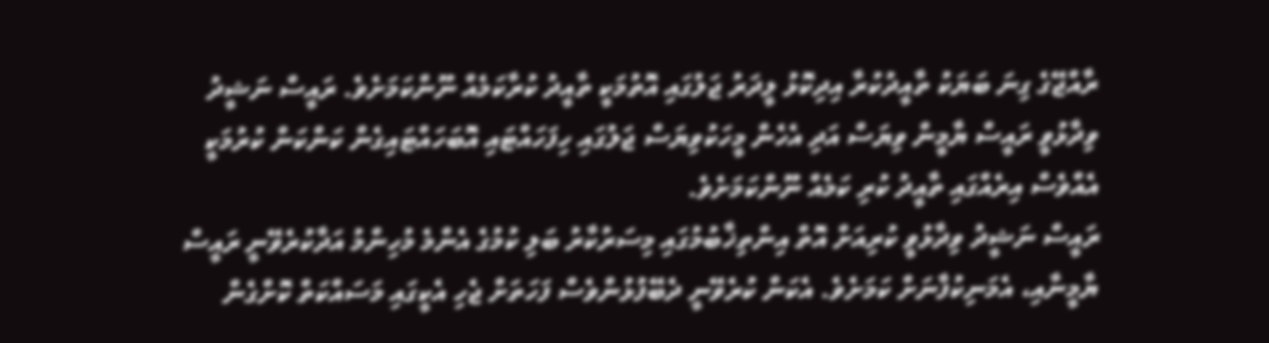ރާއްޖޭގެ ގިނަ ބަޔަކު ތާއީދުކުރާ އިދިކޮޅު ލީދަރު ޖަލުގައި އޮތުމަކީ ތާއީދު ކުރާކަމެއް ނޫންކަމަށެވެ. ރައީސް ނަޝީދު ވިދާޅުވީ ރައީސް ޔާމީން ވިޔަސް އަދި އެހެން މީހަކުވިޔަސް ޖަލުގައި ހިފަހައްޓައި އޮބަހައްޓައިގެން ކަންކަން ކުރުމަކީ އެއްވެސް އިރެއްގައި ތާއީދު ކުރި ކަމެއް ނޫންކަމަށެވެ.
ރައީސް ނަޝީދު ވިދާޅުވީ ކުރިއަށް އޮތް އިންތިޚާބުމުގައި މިސަރުކާރު ބަލި ކުމުގެ އެންމެ މުހިންމު އަދާކުރެވޭނީ ރައީސް ޔާމީނާއި، އެމަނިކުފާނަށް ކަމަށެވެ. އެކަން ކުރެވޭނީ ދެބޭފުޅުންވެސް ފަހަތަށް ޖެހި އެކީގައި މަސައްކަތް ކޮށްގެން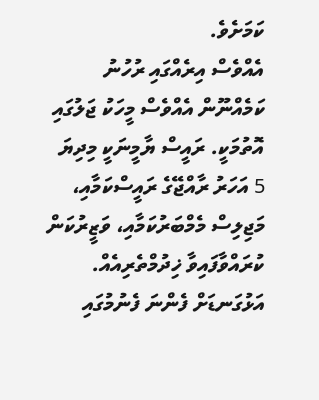ކަމަށެވެ.
އެއްވެސް އިރެއްގައި ރުހުނު ކަމެއްނޫން އެއްވެސް މީހަކު ޖަލުގައި އޮތުމަކީ. ރައީސް ޔާމީނަކީ މިދިޔަ 5 އަހަރު ރާއްޖޭގެ ރައީސްކަމާއި، މަޖިލިސް މެމްބަރުކަމާއި، ވަޒީރުކަން ކުރައްވާފައިވާ ޚިދުމްތެރިއެއް. އަޅުގަނޑަށް ފެންނަ ފެނުމުގައި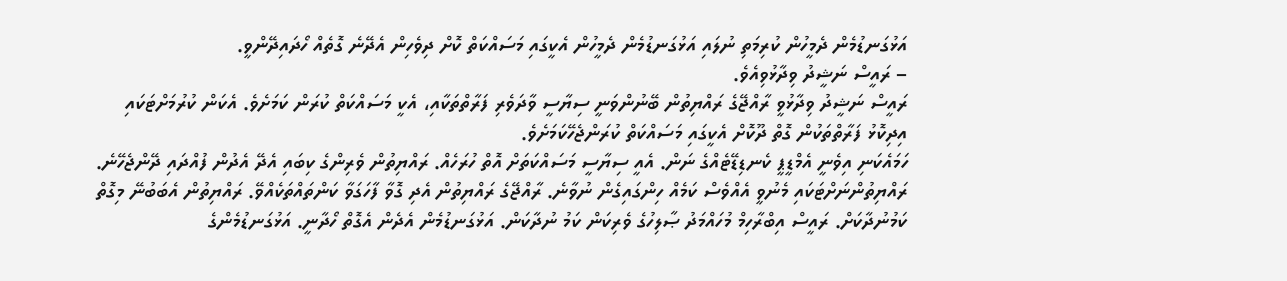އަޅުގަނޑުމެން ދެމީހުން ކުރިމަތި ނުލައި އަޅުގަނޑުމެން ދެމީހުން އެކީގައި މަސައްކަތް ކޮށް ދިވެހިން އެދޭނެ ގޮތެއް ހޯދައިދޭންވީ.
– ރައީސް ނަޝީދު ވިދާޅުވިއެވެ.
ރައީސް ނަޝީދު ވިދާޅުވީ ރާއްޖޭގެ ރައްޔިތުން ބޭނުންވަނީ ސިޔާސީ ވާދަވެރި ފަރާތްތަކާއި، އެކީ މަސައްކަތް ކުރަން ކަމަށެވެ. އެކަން ކުރުމަށްޓަކައި އިދިކޮޅު ފަރާތްތަކުން ގޮތް ދޫކޮށް އެކީގައި މަސައްކަތް ކުރަންޖެހޭކަމަށެވެ.
ހަމައެކަނި އިވެނީ އެމްޑީޕީ ކެނޑިޑޭޓެއްގެ ނަން. އެއީ ސިޔާސީ މަސައްކަތަށް އޮތް ހުރަހެއް. ރައްޔިތުން ވެރިންގެ ކިބައި އެދޭ އެދުން ފުއްދައި ދޭންޖެހޭނެ. ރައްޔިތުންނަށްޓަކައި މެނުވީ އެއްވެސް ކަމެއް ހިންގައިގެން ނުވާނެ. ރާއްޖޭގެ ރައްޔިތުން އެދި ގޮވާ ފާހަގަވާ ކަންތައްތަކެއްވޭ. ރައްޔިތުން އެބަބުނޭ މިގޮތް ކަމުނުދާކަށް. ރައީސް އިބްރާހިމް މުހައްމަދު ޞާލިހުގެ ވެރިކަން ކަމު ނުދާކަން. އަޅުގަނޑުމެން އެދެން އެގޮތް ހޯދާނީ. އަޅުގަނޑުމެންގެ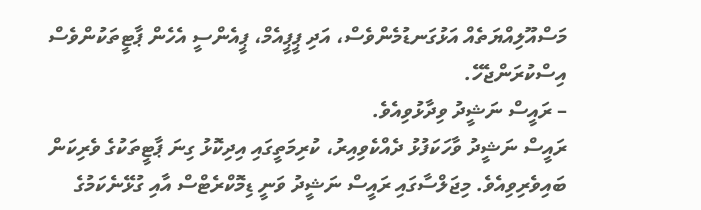މަސްއޫލިއްޔަތެއް އަޅުގަނޑުމެންވެސް، އަދި ޕީޕީއެމް، ޕީއެންސީ އެހެން ޕާޓީތަކުންވެސް އިސްކުރަންޖެހޭ.
– ރައީސް ނަޝީދު ވިދާޅުވިއެވެ.
ރައީސް ނަޝީދު ވާހަކަފުޅު ދެއްކެވިއިރު، ކުރިމަތީގައި އިދިކޮޅު ގިނަ ޕާޓީތަކުގެ ވެރިކަން ބައިވެރިވިއެވެ. މިޖަލްސާގައި ރައީސް ނަޝީދު ވަނީ ޑިމޮކްރެޓްސް އާއި ގުޅޭނެކަމުގެ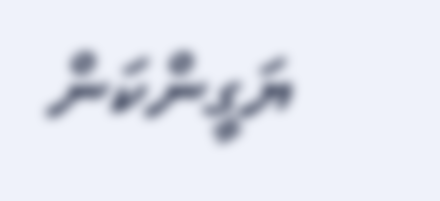ޔަގީންކަން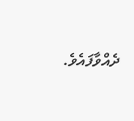ދެއްވާފައެވެ.